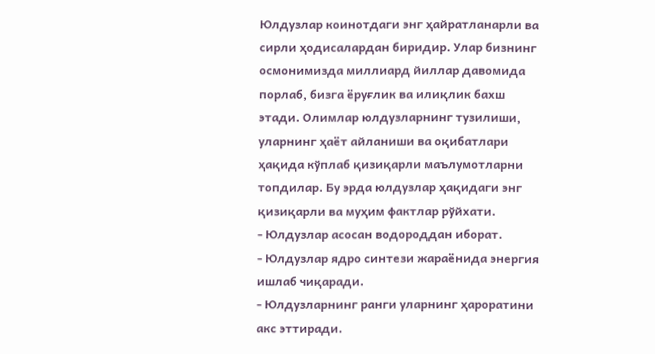Юлдузлар коинотдаги энг ҳайратланарли ва сирли ҳодисалардан биридир. Улар бизнинг осмонимизда миллиард йиллар давомида порлаб, бизга ёруғлик ва илиқлик бахш этади. Олимлар юлдузларнинг тузилиши, уларнинг ҳаёт айланиши ва оқибатлари ҳақида кўплаб қизиқарли маълумотларни топдилар. Бу эрда юлдузлар ҳақидаги энг қизиқарли ва муҳим фактлар рўйхати.
- Юлдузлар асосан водороддан иборат.
- Юлдузлар ядро синтези жараёнида энергия ишлаб чиқаради.
- Юлдузларнинг ранги уларнинг ҳароратини акс эттиради.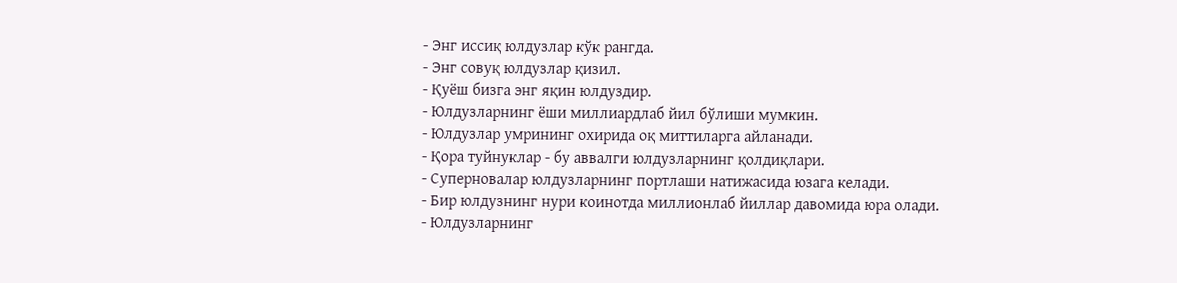- Энг иссиқ юлдузлар кўк рангда.
- Энг совуқ юлдузлар қизил.
- Қуёш бизга энг яқин юлдуздир.
- Юлдузларнинг ёши миллиардлаб йил бўлиши мумкин.
- Юлдузлар умрининг охирида оқ миттиларга айланади.
- Қора туйнуклар - бу аввалги юлдузларнинг қолдиқлари.
- Суперновалар юлдузларнинг портлаши натижасида юзага келади.
- Бир юлдузнинг нури коинотда миллионлаб йиллар давомида юра олади.
- Юлдузларнинг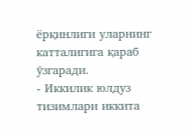ёрқинлиги уларнинг катталигига қараб ўзгаради.
- Иккилик юлдуз тизимлари иккита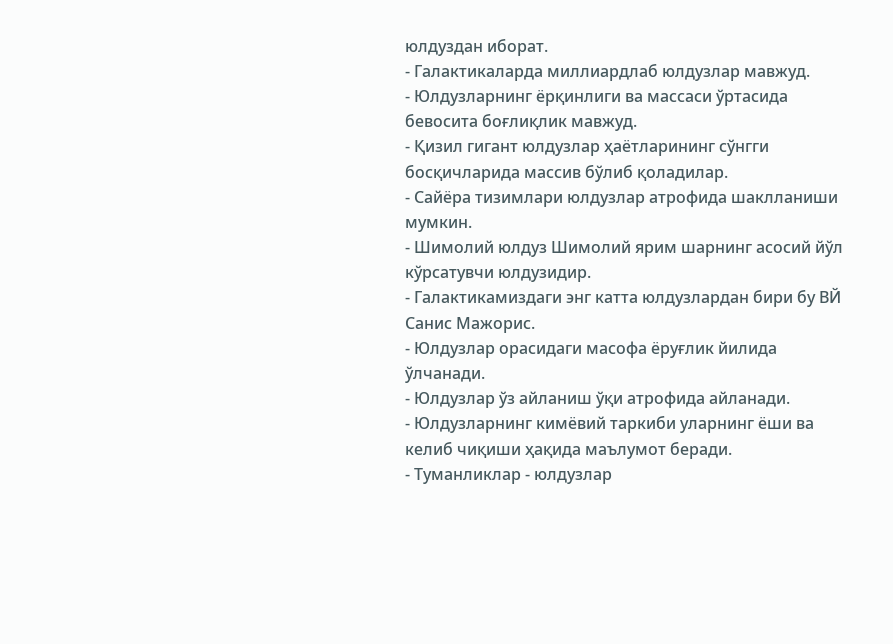юлдуздан иборат.
- Галактикаларда миллиардлаб юлдузлар мавжуд.
- Юлдузларнинг ёрқинлиги ва массаси ўртасида бевосита боғлиқлик мавжуд.
- Қизил гигант юлдузлар ҳаётларининг сўнгги босқичларида массив бўлиб қоладилар.
- Сайёра тизимлари юлдузлар атрофида шаклланиши мумкин.
- Шимолий юлдуз Шимолий ярим шарнинг асосий йўл кўрсатувчи юлдузидир.
- Галактикамиздаги энг катта юлдузлардан бири бу ВЙ Cанис Мажорис.
- Юлдузлар орасидаги масофа ёруғлик йилида ўлчанади.
- Юлдузлар ўз айланиш ўқи атрофида айланади.
- Юлдузларнинг кимёвий таркиби уларнинг ёши ва келиб чиқиши ҳақида маълумот беради.
- Туманликлар - юлдузлар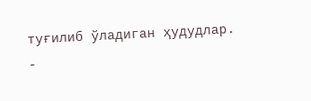туғилиб ўладиган ҳудудлар.
-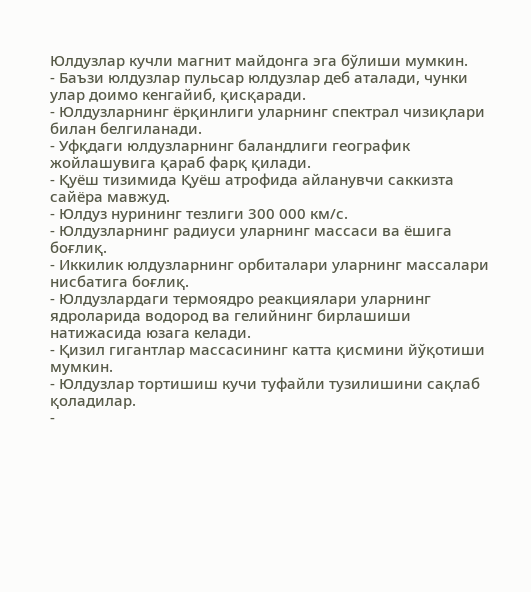Юлдузлар кучли магнит майдонга эга бўлиши мумкин.
- Баъзи юлдузлар пульсар юлдузлар деб аталади, чунки улар доимо кенгайиб, қисқаради.
- Юлдузларнинг ёрқинлиги уларнинг спектрал чизиқлари билан белгиланади.
- Уфқдаги юлдузларнинг баландлиги географик жойлашувига қараб фарқ қилади.
- Қуёш тизимида Қуёш атрофида айланувчи саккизта сайёра мавжуд.
- Юлдуз нурининг тезлиги 300 000 км/с.
- Юлдузларнинг радиуси уларнинг массаси ва ёшига боғлиқ.
- Иккилик юлдузларнинг орбиталари уларнинг массалари нисбатига боғлиқ.
- Юлдузлардаги термоядро реакциялари уларнинг ядроларида водород ва гелийнинг бирлашиши натижасида юзага келади.
- Қизил гигантлар массасининг катта қисмини йўқотиши мумкин.
- Юлдузлар тортишиш кучи туфайли тузилишини сақлаб қоладилар.
-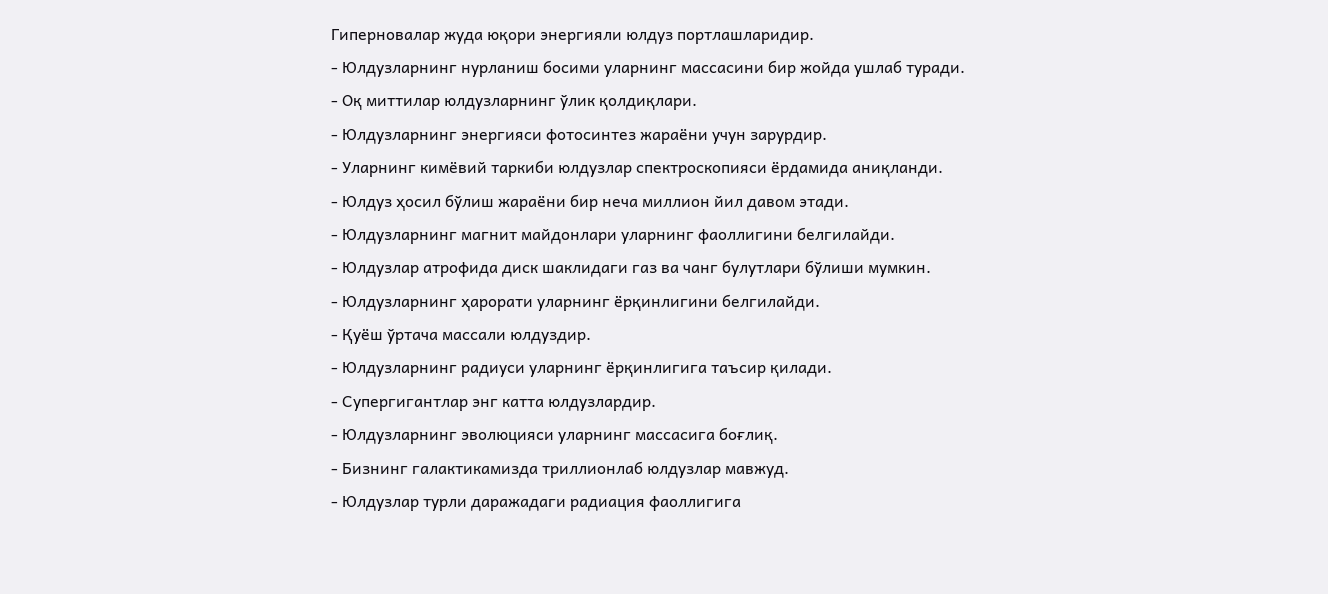Гиперновалар жуда юқори энергияли юлдуз портлашларидир.
- Юлдузларнинг нурланиш босими уларнинг массасини бир жойда ушлаб туради.
- Оқ миттилар юлдузларнинг ўлик қолдиқлари.
- Юлдузларнинг энергияси фотосинтез жараёни учун зарурдир.
- Уларнинг кимёвий таркиби юлдузлар спектроскопияси ёрдамида аниқланди.
- Юлдуз ҳосил бўлиш жараёни бир неча миллион йил давом этади.
- Юлдузларнинг магнит майдонлари уларнинг фаоллигини белгилайди.
- Юлдузлар атрофида диск шаклидаги газ ва чанг булутлари бўлиши мумкин.
- Юлдузларнинг ҳарорати уларнинг ёрқинлигини белгилайди.
- Қуёш ўртача массали юлдуздир.
- Юлдузларнинг радиуси уларнинг ёрқинлигига таъсир қилади.
- Супергигантлар энг катта юлдузлардир.
- Юлдузларнинг эволюцияси уларнинг массасига боғлиқ.
- Бизнинг галактикамизда триллионлаб юлдузлар мавжуд.
- Юлдузлар турли даражадаги радиация фаоллигига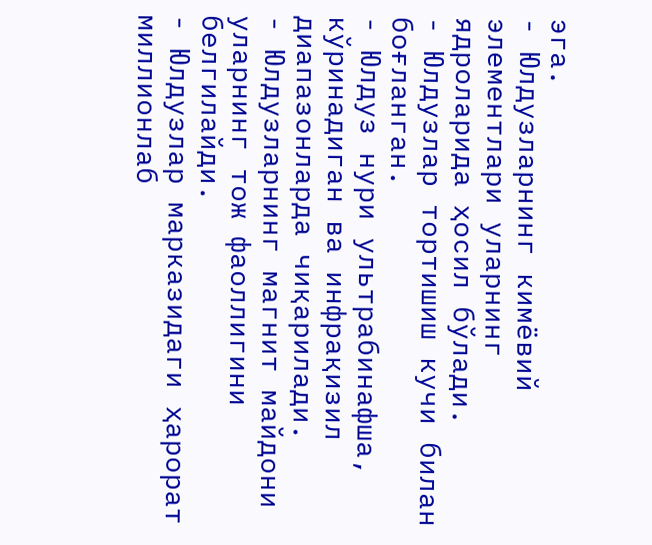эга.
- Юлдузларнинг кимёвий элементлари уларнинг ядроларида ҳосил бўлади.
- Юлдузлар тортишиш кучи билан боғланган.
- Юлдуз нури ультрабинафша, кўринадиган ва инфрақизил диапазонларда чиқарилади.
- Юлдузларнинг магнит майдони уларнинг тож фаоллигини белгилайди.
- Юлдузлар марказидаги ҳарорат миллионлаб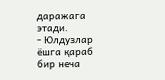даражага этади.
- Юлдузлар ёшга қараб бир неча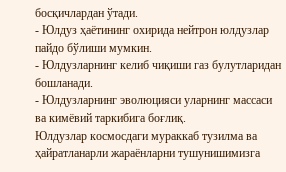босқичлардан ўтади.
- Юлдуз ҳаётининг охирида нейтрон юлдузлар пайдо бўлиши мумкин.
- Юлдузларнинг келиб чиқиши газ булутларидан бошланади.
- Юлдузларнинг эволюцияси уларнинг массаси ва кимёвий таркибига боғлиқ.
Юлдузлар космосдаги мураккаб тузилма ва ҳайратланарли жараёнларни тушунишимизга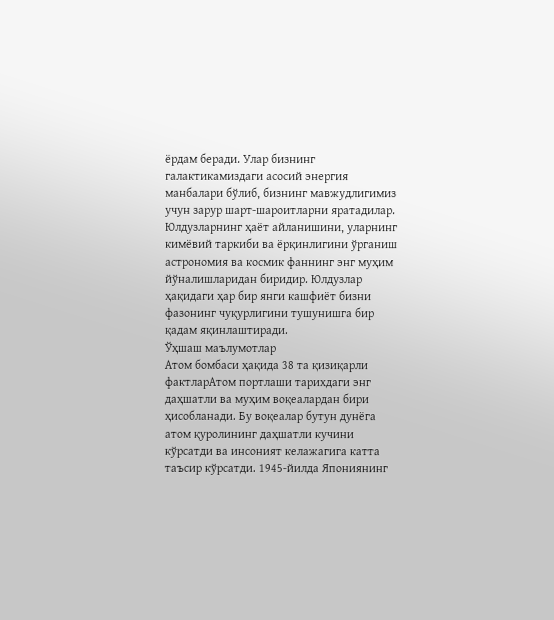ёрдам беради. Улар бизнинг галактикамиздаги асосий энергия манбалари бўлиб, бизнинг мавжудлигимиз учун зарур шарт-шароитларни яратадилар. Юлдузларнинг ҳаёт айланишини, уларнинг кимёвий таркиби ва ёрқинлигини ўрганиш астрономия ва космик фаннинг энг муҳим йўналишларидан биридир. Юлдузлар ҳақидаги ҳар бир янги кашфиёт бизни фазонинг чуқурлигини тушунишга бир қадам яқинлаштиради.
Ўҳшаш маълумотлар
Атом бомбаси ҳақида 38 та қизиқарли фактларАтом портлаши тарихдаги энг даҳшатли ва муҳим воқеалардан бири ҳисобланади. Бу воқеалар бутун дунёга атом қуролининг даҳшатли кучини кўрсатди ва инсоният келажагига катта таъсир кўрсатди. 1945-йилда Япониянинг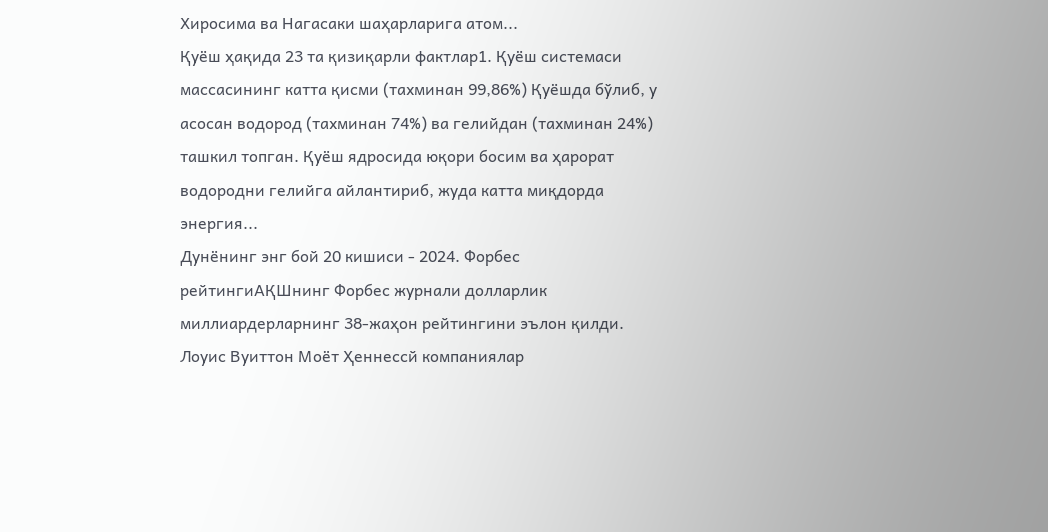Хиросима ва Нагасаки шаҳарларига атом...
Қуёш ҳақида 23 та қизиқарли фактлар1. Қуёш системаси массасининг катта қисми (тахминан 99,86%) Қуёшда бўлиб, у асосан водород (тахминан 74%) ва гелийдан (тахминан 24%) ташкил топган. Қуёш ядросида юқори босим ва ҳарорат водородни гелийга айлантириб, жуда катта миқдорда энергия...
Дунёнинг энг бой 20 кишиси - 2024. Форбес рейтингиАҚШнинг Форбес журнали долларлик миллиардерларнинг 38-жаҳон рейтингини эълон қилди. Лоуис Вуиттон Моëт Ҳеннессй компаниялар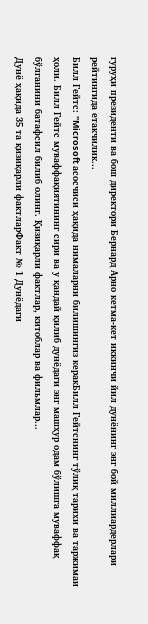гуруҳи президенти ва бош директори Бернард Арно кетма-кет иккинчи йил дунёнинг энг бой миллиардерлари рейтингида етакчилик...
Билл Гейтс: "Microsoft асосчиси ҳақида нималарни билишингиз керакБилл Гейтснинг тўлиқ тарихи ва таржимаи ҳоли. Билл Гейтс муваффақиятининг сири ва у қандай қилиб дунёдаги энг машҳур одам бўлишга муваффақ бўлганини батафсил билиб олинг. Қизиқарли фактлар, китоблар ва фильмлар...
Дунё ҳақида 35 та қизиқарли фактларФакт № 1 Дунёдаги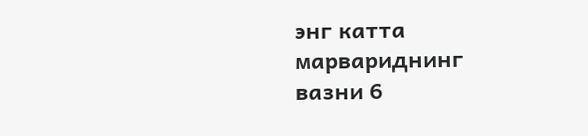энг катта марвариднинг вазни 6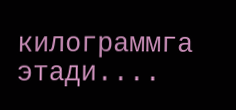килограммга этади....